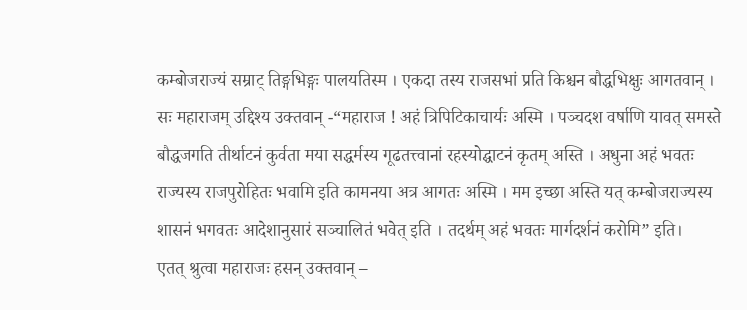कम्बोजराज्यं सम्राट् तिङ्गभिङ्गः पालयतिस्म । एकदा तस्य राजसभां प्रति किश्चन बौद्धभिक्षुः आगतवान् । सः महाराजम् उद्दिश्य उक्तवान् -“महाराज ! अहं त्रिपिटिकाचार्यः अस्मि । पञ्चदश वर्षाणि यावत् समस्ते बौद्धजगति तीर्थाटनं कुर्वता मया सद्धर्मस्य गूढतत्त्वानां रहस्योद्घाटनं कृतम् अस्ति । अधुना अहं भवतः राज्यस्य राजपुरोहितः भवामि इति कामनया अत्र आगतः अस्मि । मम इच्छा अस्ति यत् कम्बोजराज्यस्य शासनं भगवतः आदेशानुसारं सञ्चालितं भवेत् इति । तदर्थम् अहं भवतः मार्गदर्शनं करोमि” इति।
एतत् श्रुत्वा महाराजः हसन् उक्तवान् –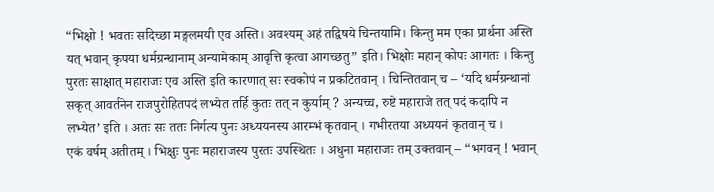“भिक्षो ! भवतः सदिच्छा मङ्गलमयी एव अस्ति। अवश्यम् अहं तद्विषये चिन्तयामि। किन्तु मम एका प्रार्थना अस्ति यत् भवान् कृपया धर्मग्रन्थानाम् अन्यामेकाम् आवृत्ति कृत्वा आगच्छतु” इति। भिक्षोः महान् कोपः आगतः । किन्तु पुरतः साक्षात् महाराजः एव अस्ति इति कारणात् सः स्वकोपं न प्रकटितवान् । चिन्तितवान् च – ‘यदि धर्मग्रन्थानां सकृत् आवर्तनेन राजपुरोहितपदं लभ्येत तर्हि कुतः तत् न कुर्याम् ? अन्यच्च, रुष्टे महाराजे तत् पदं कदापि न लभ्येत’ इति । अतः सः ततः निर्गत्य पुनः अध्ययनस्य आरम्भं कृतवान् । गभीरतया अध्ययनं कृतवान् च ।
एकं वर्षम् अतीतम् । भिक्षुः पुनः महाराजस्य पुरतः उपस्थितः । अधुना महाराजः तम् उक्तवान् – “भगवन् ! भवान्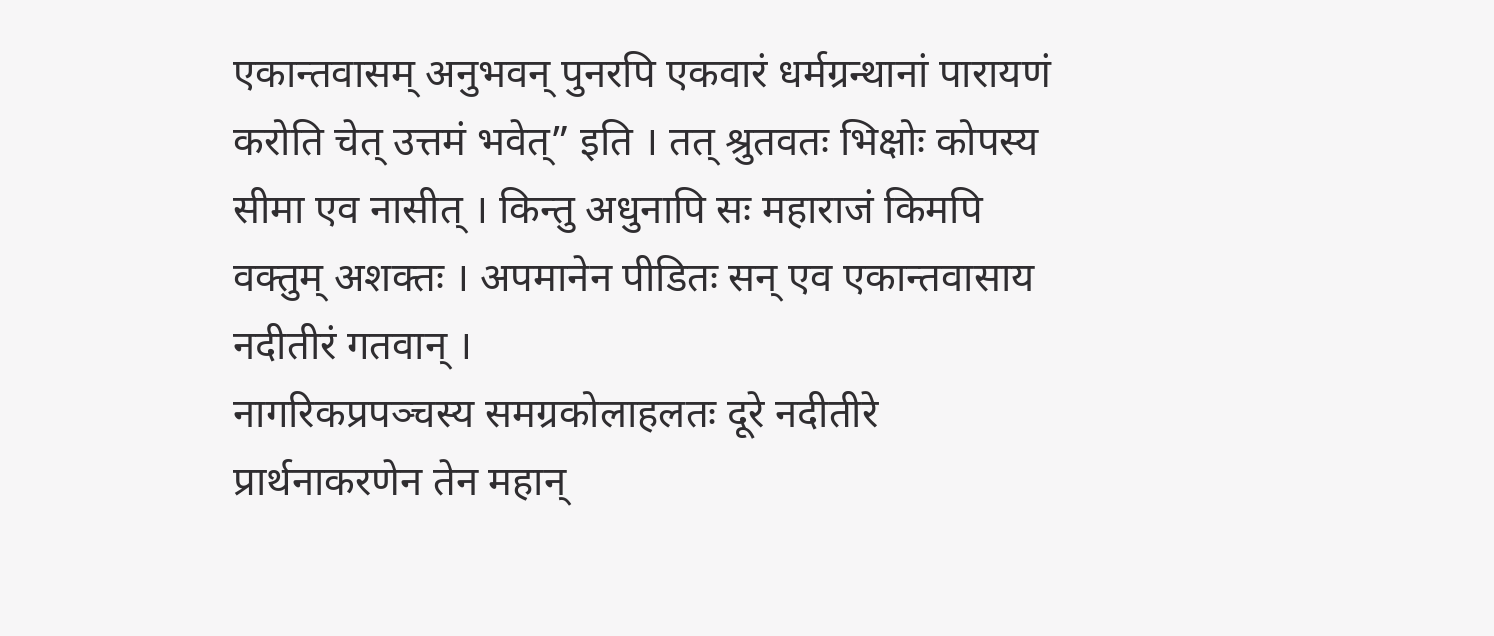एकान्तवासम् अनुभवन् पुनरपि एकवारं धर्मग्रन्थानां पारायणं करोति चेत् उत्तमं भवेत्” इति । तत् श्रुतवतः भिक्षोः कोपस्य सीमा एव नासीत् । किन्तु अधुनापि सः महाराजं किमपि वक्तुम् अशक्तः । अपमानेन पीडितः सन् एव एकान्तवासाय नदीतीरं गतवान् ।
नागरिकप्रपञ्चस्य समग्रकोलाहलतः दूरे नदीतीरे प्रार्थनाकरणेन तेन महान्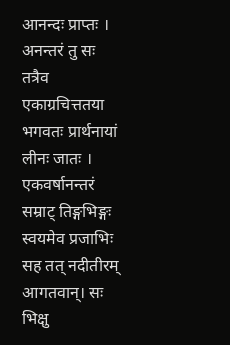आनन्दः प्राप्तः । अनन्तरं तु सः तत्रैव एकाग्रचित्ततया भगवतः प्रार्थनायां लीनः जातः । एकवर्षानन्तरं सम्राट् तिङ्गभिङ्गः स्वयमेव प्रजाभिः सह तत् नदीतीरम् आगतवान्। सः भिक्षु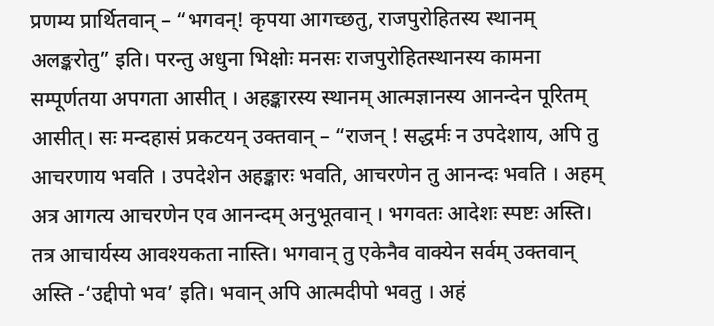प्रणम्य प्रार्थितवान् – “भगवन्! कृपया आगच्छतु, राजपुरोहितस्य स्थानम् अलङ्करोतु” इति। परन्तु अधुना भिक्षोः मनसः राजपुरोहितस्थानस्य कामना सम्पूर्णतया अपगता आसीत् । अहङ्कारस्य स्थानम् आत्मज्ञानस्य आनन्देन पूरितम् आसीत्। सः मन्दहासं प्रकटयन् उक्तवान् – “राजन् ! सद्धर्मः न उपदेशाय, अपि तु आचरणाय भवति । उपदेशेन अहङ्कारः भवति, आचरणेन तु आनन्दः भवति । अहम् अत्र आगत्य आचरणेन एव आनन्दम् अनुभूतवान् । भगवतः आदेशः स्पष्टः अस्ति। तत्र आचार्यस्य आवश्यकता नास्ति। भगवान् तु एकेनैव वाक्येन सर्वम् उक्तवान् अस्ति -‘उद्दीपो भव’ इति। भवान् अपि आत्मदीपो भवतु । अहं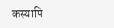कस्यापि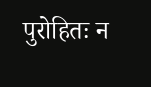पुरोहितः न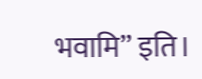भवामि” इति।